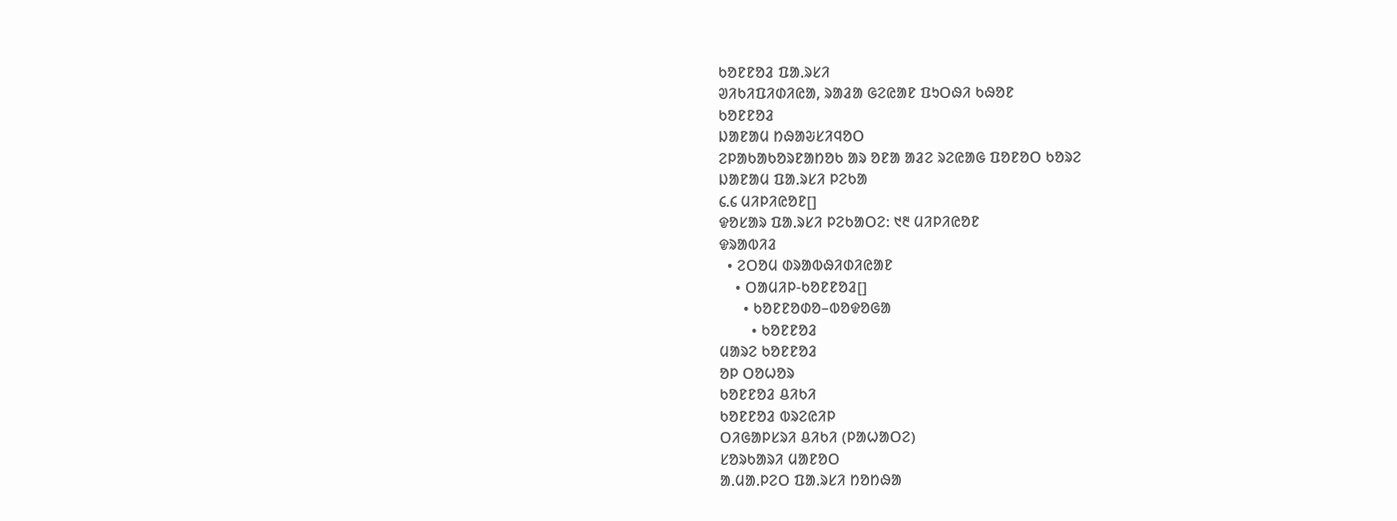ᱠᱚᱱᱱᱚᱲ ᱯᱟᱹᱨᱥᱤ
ᱣᱤᱠᱤᱯᱤᱰᱤᱭᱟ, ᱨᱟᱲᱟ ᱜᱮᱭᱟᱱ ᱯᱩᱛᱷᱤ ᱠᱷᱚᱱ
ᱠᱚᱱᱱᱚᱲ
ᱡᱟᱱᱟᱢ ᱴᱷᱟᱶᱥᱤᱧᱚᱛ
ᱮᱞᱟᱠᱟᱠᱚᱨᱱᱟᱴᱚᱠ ᱟᱨ ᱚᱱᱟ ᱟᱲᱮ ᱨᱮᱭᱟᱜ ᱯᱚᱱᱚᱛ ᱠᱚᱨᱮ
ᱡᱟᱱᱟᱢ ᱯᱟᱹᱨᱥᱤ ᱞᱮᱠᱟ
᱔.᱔ ᱢᱤᱞᱤᱭᱚᱱ[]
ᱫᱚᱥᱟᱨ ᱯᱟᱹᱨᱥᱤ ᱞᱮᱠᱟᱛᱮ: ᱑᱓ ᱢᱤᱞᱤᱭᱚᱱ
ᱫᱨᱟᱵᱤᱲ
  • ᱮᱛᱚᱢ ᱰᱨᱟᱵᱷᱤᱰᱤᱭᱟᱱ
    • ᱛᱟᱢᱤᱞ-ᱠᱚᱱᱱᱚᱲ[]
      • ᱠᱚᱱᱱᱚᱰᱚ–ᱵᱚᱫᱚᱜᱟ
        • ᱠᱚᱱᱱᱚᱲ
ᱢᱟᱨᱮ ᱠᱚᱱᱱᱚᱲ
ᱚᱞ ᱛᱚᱦᱚᱨ
ᱠᱚᱱᱱᱚᱲ ᱪᱤᱠᱤ
ᱠᱚᱱᱱᱚᱲ ᱵᱨᱮᱭᱤᱞ
ᱛᱤᱜᱟᱞᱥᱨᱤ ᱪᱤᱠᱤ (ᱞᱟᱦᱟᱛᱮ)
ᱥᱚᱨᱠᱟᱨᱤ ᱢᱟᱱᱚᱛ
ᱟᱹᱢᱟᱹᱞᱮᱛ ᱯᱟᱹᱨᱥᱤ ᱴᱚᱴᱷᱟ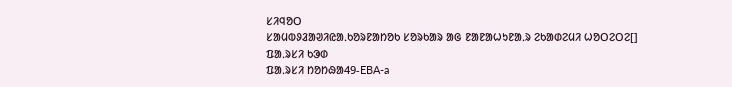ᱥᱤᱧᱚᱛ
ᱥᱟᱢᱵᱽᱲᱟᱣᱤᱭᱟᱹᱠᱚᱨᱱᱟᱴᱚᱠ ᱥᱚᱨᱠᱟᱨ ᱟᱜ ᱱᱟᱱᱟᱦᱩᱱᱟᱹᱨ ᱮᱠᱟᱰᱮᱢᱤ ᱦᱚᱛᱮᱛᱮ[]
ᱯᱟᱹᱨᱥᱤ ᱠᱳᱰ
ᱯᱟᱹᱨᱥᱤ ᱴᱚᱴᱷᱟ49-EBA-a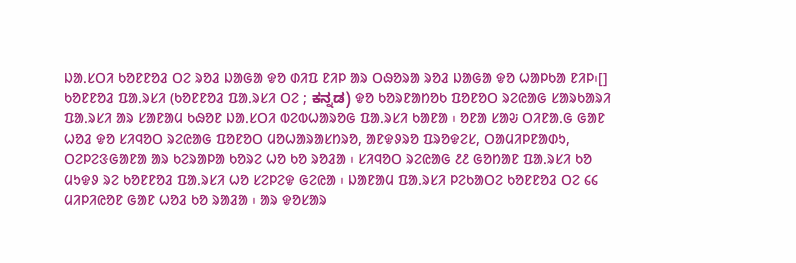ᱡᱟᱹᱥᱛᱤ ᱠᱚᱱᱱᱚᱲ ᱛᱮ ᱨᱚᱲ ᱡᱟᱜᱟ ᱫᱚ ᱰᱤᱯ ᱱᱤᱞ ᱟᱨ ᱛᱷᱚᱨᱟ ᱨᱚᱲ ᱡᱟᱜᱟ ᱫᱚ ᱦᱟᱞᱠᱟ ᱱᱤᱞ᱾[]
ᱠᱚᱱᱱᱚᱲ ᱯᱟᱹᱨᱥᱤ (ᱠᱚᱱᱱᱚᱲ ᱯᱟᱹᱨᱥᱤ ᱛᱮ ; ಕನ್ನಡ) ᱫᱚ ᱠᱚᱨᱱᱟᱴᱚᱠ ᱯᱚᱱᱚᱛ ᱨᱮᱭᱟᱜ ᱥᱟᱨᱠᱟᱨᱤ ᱯᱟᱹᱨᱥᱤ ᱟᱨ ᱥᱟᱱᱟᱢ ᱠᱷᱚᱱ ᱡᱟᱹᱥᱛᱤ ᱵᱮᱵᱦᱟᱨᱚᱜ ᱯᱟᱹᱨᱥᱤ ᱠᱟᱱᱟ ᱾ ᱚᱱᱟ ᱥᱟᱶ ᱛᱤᱱᱟᱹᱜ ᱜᱟᱱ ᱦᱚᱲ ᱫᱚ ᱥᱤᱧᱚᱛ ᱨᱮᱭᱟᱜ ᱯᱚᱱᱚᱛ ᱢᱚᱦᱟᱨᱟᱥᱴᱨᱚ, ᱟᱱᱫᱽᱨᱚ ᱯᱨᱚᱫᱮᱥ, ᱛᱟᱢᱤᱞᱱᱟᱰᱩ, ᱛᱮᱞᱮᱝᱜᱟᱱᱟ ᱟᱨ ᱠᱮᱨᱟᱞᱟ ᱠᱚᱨᱮ ᱦᱚ ᱠᱚ ᱨᱚᱲᱟ ᱾ ᱥᱤᱧᱚᱛ ᱨᱮᱭᱟᱜ ᱒᱒ ᱜᱚᱴᱟᱱ ᱯᱟᱹᱨᱥᱤ ᱠᱚ ᱢᱩᱫᱽ ᱨᱮ ᱠᱚᱱᱱᱚᱲ ᱯᱟᱹᱨᱥᱤ ᱦᱚ ᱥᱮᱞᱮᱫ ᱜᱮᱭᱟ ᱾ ᱡᱟᱱᱟᱢ ᱯᱟᱹᱨᱥᱤ ᱞᱮᱠᱟᱛᱮ ᱠᱚᱱᱱᱚᱲ ᱛᱮ ᱔᱔ ᱢᱤᱞᱤᱭᱚᱱ ᱜᱟᱱ ᱦᱚᱲ ᱠᱚ ᱨᱟᱲᱟ ᱾ ᱟᱨ ᱫᱚᱥᱟᱨ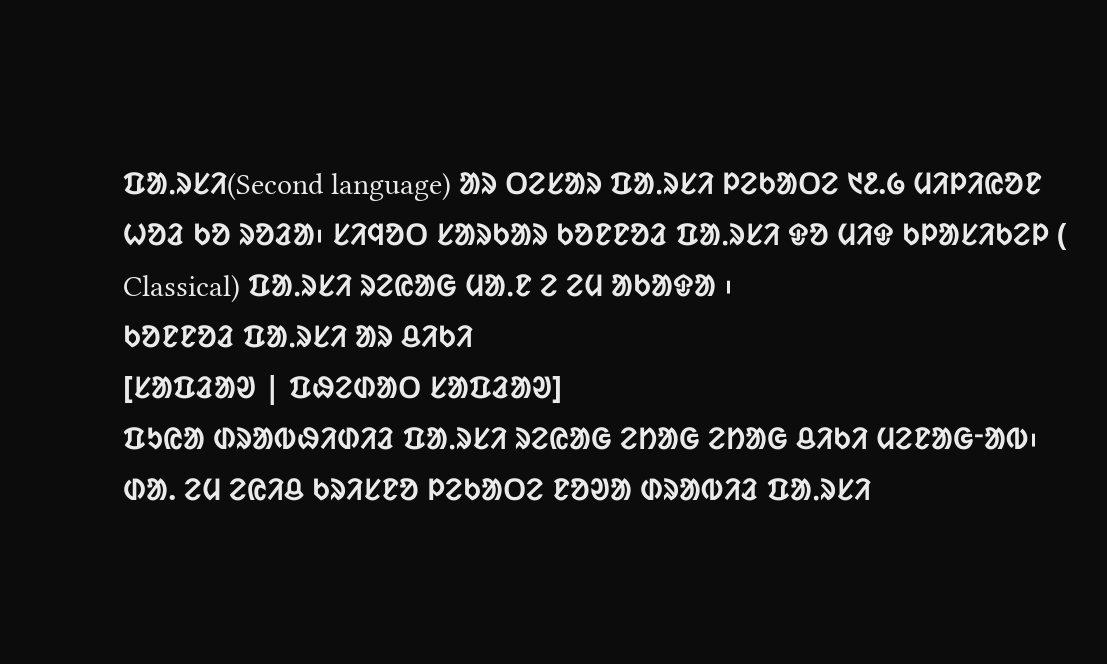ᱯᱟᱹᱨᱥᱤ(Second language) ᱟᱨ ᱛᱮᱥᱟᱨ ᱯᱟᱹᱨᱥᱤ ᱞᱮᱠᱟᱛᱮ ᱑᱒.᱙ ᱢᱤᱞᱤᱭᱚᱱ ᱦᱚᱲ ᱠᱚ ᱨᱚᱲᱟ᱾ ᱥᱤᱧᱚᱛ ᱥᱟᱨᱠᱟᱨ ᱠᱚᱱᱱᱚᱲ ᱯᱟᱹᱨᱥᱤ ᱫᱚ ᱢᱤᱫ ᱠᱞᱟᱥᱤᱠᱮᱞ ( Classical) ᱯᱟᱹᱨᱥᱤ ᱨᱮᱭᱟᱜ ᱢᱟᱹᱱ ᱮ ᱮᱢ ᱟᱠᱟᱫᱟ ᱾
ᱠᱚᱱᱱᱚᱲ ᱯᱟᱹᱨᱥᱤ ᱟᱨ ᱪᱤᱠᱤ
[ᱥᱟᱯᱲᱟᱣ | ᱯᱷᱮᱰᱟᱛ ᱥᱟᱯᱲᱟᱣ]
ᱯᱩᱭᱟ ᱰᱨᱟᱵᱷᱤᱰᱤᱲ ᱯᱟᱹᱨᱥᱤ ᱨᱮᱭᱟᱜ ᱮᱴᱟᱜ ᱮᱴᱟᱜ ᱪᱤᱠᱤ ᱢᱮᱱᱟᱜᱼᱟᱵ᱾ ᱰᱟ. ᱮᱢ ᱮᱭᱤᱪ ᱠᱨᱤᱥᱱᱚ ᱞᱮᱠᱟᱛᱮ ᱱᱚᱣᱟ ᱰᱨᱟᱵᱤᱲ ᱯᱟᱹᱨᱥᱤ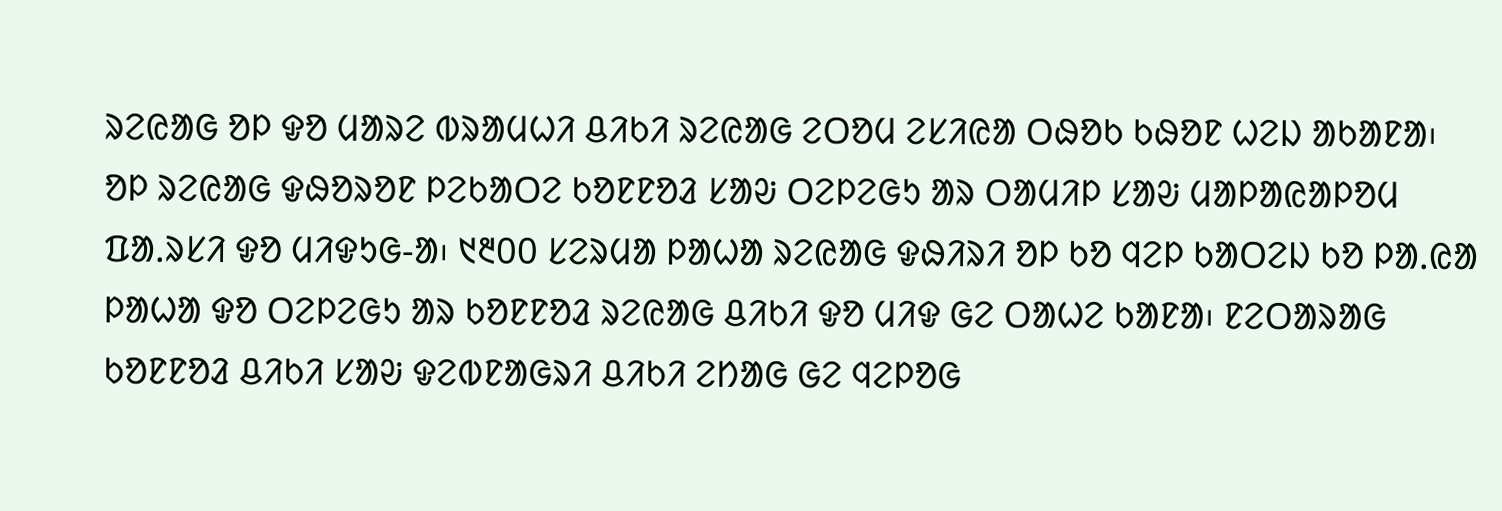ᱨᱮᱭᱟᱜ ᱚᱞ ᱫᱚ ᱢᱟᱨᱮ ᱵᱨᱟᱢᱦᱤ ᱪᱤᱠᱤ ᱨᱮᱭᱟᱜ ᱮᱛᱚᱢ ᱮᱥᱤᱭᱟ ᱛᱷᱚᱠ ᱠᱷᱚᱱ ᱦᱮᱡ ᱟᱠᱟᱱᱟ᱾ ᱚᱞ ᱨᱮᱭᱟᱜ ᱫᱷᱚᱨᱚᱱ ᱞᱮᱠᱟᱛᱮ ᱠᱚᱱᱱᱚᱲ ᱥᱟᱶ ᱛᱮᱞᱮᱜᱩ ᱟᱨ ᱛᱟᱢᱤᱞ ᱥᱟᱶ ᱢᱟᱞᱟᱭᱟᱞᱚᱢ ᱯᱟᱹᱨᱥᱤ ᱫᱚ ᱢᱤᱫᱩᱜ-ᱟ᱾ ᱑᱓00 ᱥᱮᱨᱢᱟ ᱞᱟᱦᱟ ᱨᱮᱭᱟᱜ ᱫᱷᱤᱨᱤ ᱚᱞ ᱠᱚ ᱧᱮᱞ ᱠᱟᱛᱮᱡ ᱠᱚ ᱞᱟᱹᱭᱟ ᱞᱟᱦᱟ ᱫᱚ ᱛᱮᱞᱮᱜᱩ ᱟᱨ ᱠᱚᱱᱱᱚᱲ ᱨᱮᱭᱟᱜ ᱪᱤᱠᱤ ᱫᱚ ᱢᱤᱫ ᱜᱮ ᱛᱟᱦᱮ ᱠᱟᱱᱟ᱾ ᱱᱮᱛᱟᱨᱟᱜ ᱠᱚᱱᱱᱚᱲ ᱪᱤᱠᱤ ᱥᱟᱶ ᱫᱮᱵᱱᱟᱜᱨᱤ ᱪᱤᱠᱤ ᱮᱴᱟᱜ ᱜᱮ ᱧᱮᱞᱚᱜ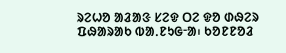ᱨᱮᱦᱚ ᱟᱲᱟᱝ ᱥᱮᱫ ᱛᱮ ᱫᱚ ᱰᱷᱮᱨ ᱯᱷᱟᱨᱟᱠ ᱵᱟᱹᱱᱩᱜᱼᱟ᱾ ᱠᱚᱱᱱᱚᱲ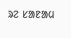ᱨᱮ ᱥᱟᱱᱟᱢ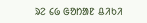ᱨᱮ ᱔᱙ ᱜᱚᱴᱟᱱ ᱪᱤᱠᱤ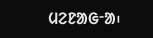ᱢᱮᱱᱟᱜᱼᱟ᱾